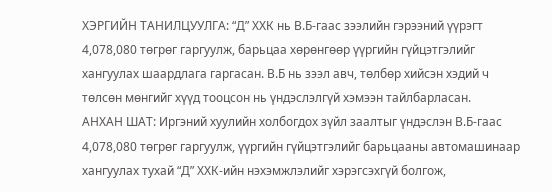ХЭРГИЙН ТАНИЛЦУУЛГА: “Д” ХХК нь В.Б-гаас зээлийн гэрээний үүрэгт 4,078,080 төгрөг гаргуулж, барьцаа хөрөнгөөр үүргийн гүйцэтгэлийг хангуулах шаардлага гаргасан. В.Б нь зээл авч, төлбөр хийсэн хэдий ч төлсөн мөнгийг хүүд тооцсон нь үндэслэлгүй хэмээн тайлбарласан.
АНХАН ШАТ: Иргэний хуулийн холбогдох зүйл заалтыг үндэслэн В.Б-гаас 4,078,080 төгрөг гаргуулж, үүргийн гүйцэтгэлийг барьцааны автомашинаар хангуулах тухай “Д” ХХК-ийн нэхэмжлэлийг хэрэгсэхгүй болгож,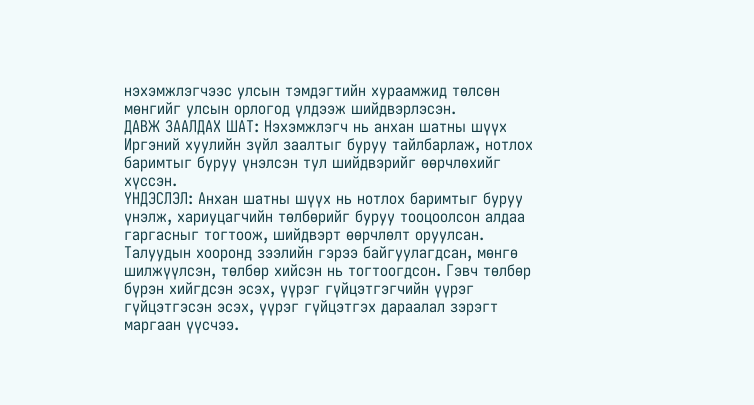нэхэмжлэгчээс улсын тэмдэгтийн хураамжид төлсөн мөнгийг улсын орлогод үлдээж шийдвэрлэсэн.
ДАВЖ ЗААЛДАХ ШАТ: Нэхэмжлэгч нь анхан шатны шүүх Иргэний хуулийн зүйл заалтыг буруу тайлбарлаж, нотлох баримтыг буруу үнэлсэн тул шийдвэрийг өөрчлөхийг хүссэн.
ҮНДЭСЛЭЛ: Анхан шатны шүүх нь нотлох баримтыг буруу үнэлж, хариуцагчийн төлбөрийг буруу тооцоолсон алдаа гаргасныг тогтоож, шийдвэрт өөрчлөлт оруулсан. Талуудын хооронд зээлийн гэрээ байгуулагдсан, мөнгө шилжүүлсэн, төлбөр хийсэн нь тогтоогдсон. Гэвч төлбөр бүрэн хийгдсэн эсэх, үүрэг гүйцэтгэгчийн үүрэг гүйцэтгэсэн эсэх, үүрэг гүйцэтгэх дараалал зэрэгт маргаан үүсчээ.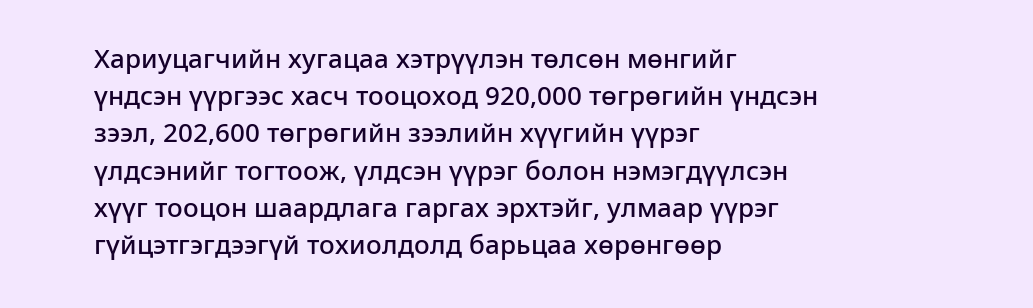Хариуцагчийн хугацаа хэтрүүлэн төлсөн мөнгийг үндсэн үүргээс хасч тооцоход 920,000 төгрөгийн үндсэн зээл, 202,600 төгрөгийн зээлийн хүүгийн үүрэг үлдсэнийг тогтоож, үлдсэн үүрэг болон нэмэгдүүлсэн хүүг тооцон шаардлага гаргах эрхтэйг, улмаар үүрэг гүйцэтгэгдээгүй тохиолдолд барьцаа хөрөнгөөр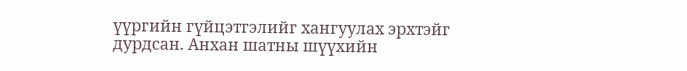үүргийн гүйцэтгэлийг хангуулах эрхтэйг дурдсан. Анхан шатны шүүхийн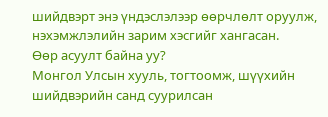шийдвэрт энэ үндэслэлээр өөрчлөлт оруулж, нэхэмжлэлийн зарим хэсгийг хангасан.
Өөр асуулт байна уу?
Монгол Улсын хууль, тогтоомж, шүүхийн шийдвэрийн санд суурилсан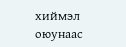хиймэл оюунаас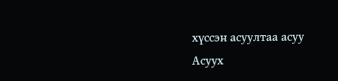хүссэн асуултаа асуу
Асуух